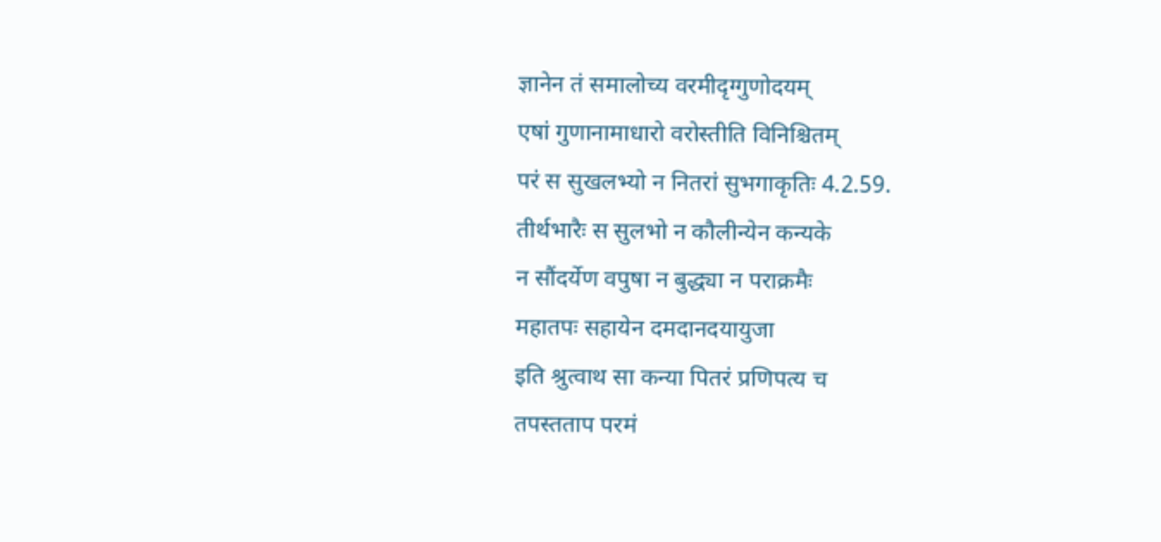ज्ञानेन तं समालोच्य वरमीदृग्गुणोदयम्
एषां गुणानामाधारो वरोस्तीति विनिश्चितम्
परं स सुखलभ्यो न नितरां सुभगाकृतिः 4.2.59.
तीर्थभारैः स सुलभो न कौलीन्येन कन्यके
न सौंदर्येण वपुषा न बुद्ध्या न पराक्रमैः
महातपः सहायेन दमदानदयायुजा
इति श्रुत्वाथ सा कन्या पितरं प्रणिपत्य च
तपस्तताप परमं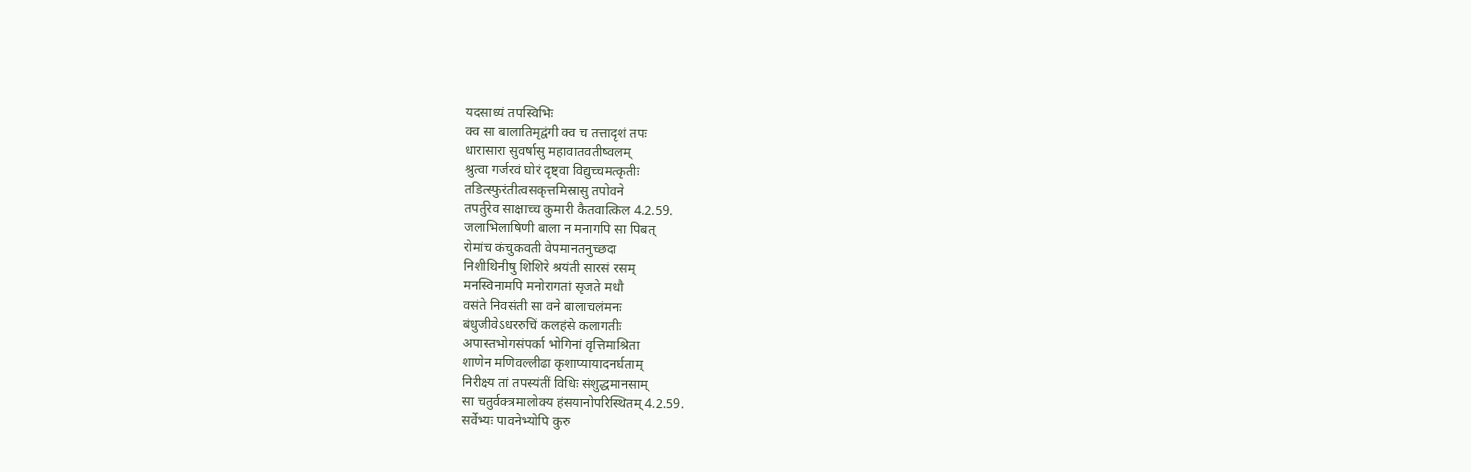यदसाध्यं तपस्विभिः
क्व सा बालातिमृद्वंगी क्व च तत्तादृशं तपः
धारासारा सुवर्षासु महावातवतीष्वलम्
श्रुत्वा गर्जरवं घोरं दृष्ट्वा विद्युच्चमत्कृतीः
तडित्स्फुरंतीत्वसकृत्तमिस्रासु तपोवने
तपर्तुरेव साक्षाच्च कुमारी कैतवात्किल 4.2.59.
जलाभिलाषिणी बाला न मनागपि सा पिबत्
रोमांच कंचुकवती वेपमानतनुच्छदा
निशीथिनीषु शिशिरे श्रयंती सारसं रसम्
मनस्विनामपि मनोरागतां सृजते मधौ
वसंते निवसंती सा वने बालाचलंमनः
बंधुजीवेऽधररुचिं कलहंसे कलागतीः
अपास्तभोगसंपर्का भोगिनां वृत्तिमाश्रिता
शाणेन मणिवल्लीढा कृशाप्यायादनर्घताम्
निरीक्ष्य तां तपस्यंतीं विधिः संशुद्धमानसाम्
सा चतुर्वक्त्रमालोक्य हंसयानोपरिस्थितम् 4.2.59.
सर्वेभ्यः पावनेभ्योपि कुरु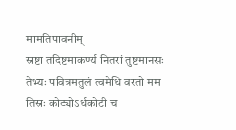मामतिपावनीम्
स्रष्टा तदिष्टमाकर्ण्य नितरां तुष्टमानसः
तेभ्यः पवित्रमतुलं त्वमेधि वरतो मम
तिस्रः कोट्योऽर्धकोटी च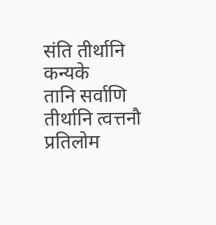संति तीर्थानि कन्यके
तानि सर्वाणि तीर्थानि त्वत्तनौ प्रतिलोम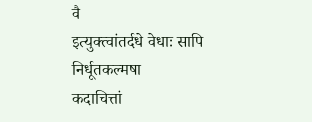वै
इत्युक्त्वांतर्दधे वेधाः सापि निर्धूतकल्मषा
कदाचित्तां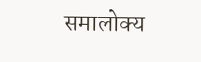समालोक्य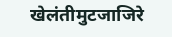खेलंतीमुटजाजिरे